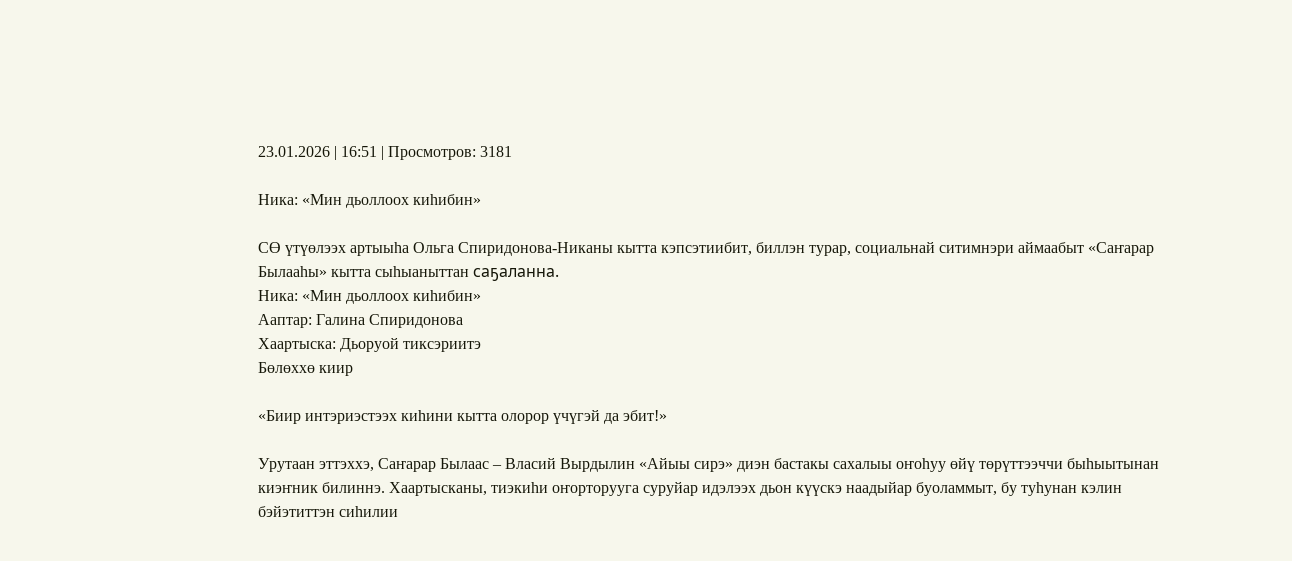23.01.2026 | 16:51 | Просмотров: 3181

Ника: «Мин дьоллоох киһибин»

СӨ үтүөлээх артыыһа Ольга Спиридонова-Никаны кытта кэпсэтиибит, биллэн турар, социальнай ситимнэри аймаабыт «Саҥарар Былааһы» кытта сыһыаныттан саҕаланна.
Ника: «Мин дьоллоох киһибин»
Ааптар: Галина Спиридонова
Хаартыска: Дьоруой тиксэриитэ
Бөлөххө киир

«Биир интэриэстээх киһини кытта олорор үчүгэй да эбит!»

Урутаан эттэххэ, Саҥарар Былаас – Власий Вырдылин «Айыы сирэ» диэн бастакы сахалыы оҥоһуу өйү төрүттээччи быһыытынан киэҥник билиннэ. Хаартысканы, тиэкиһи оҥорторууга суруйар идэлээх дьон күүскэ наадыйар буоламмыт, бу туһунан кэлин бэйэтиттэн сиһилии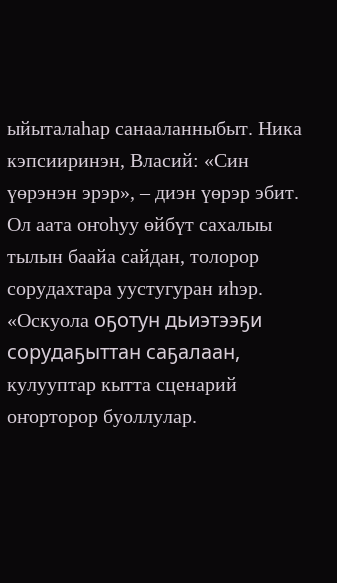ыйыталаһар санааланныбыт. Ника кэпсииринэн, Власий: «Син үөрэнэн эрэр», – диэн үөрэр эбит. Ол аата оҥоһуу өйбүт сахалыы тылын баайа сайдан, толорор сорудахтара уустугуран иһэр. «Оскуола оҕотун дьиэтээҕи сорудаҕыттан саҕалаан, кулууптар кытта сценарий оҥорторор буоллулар.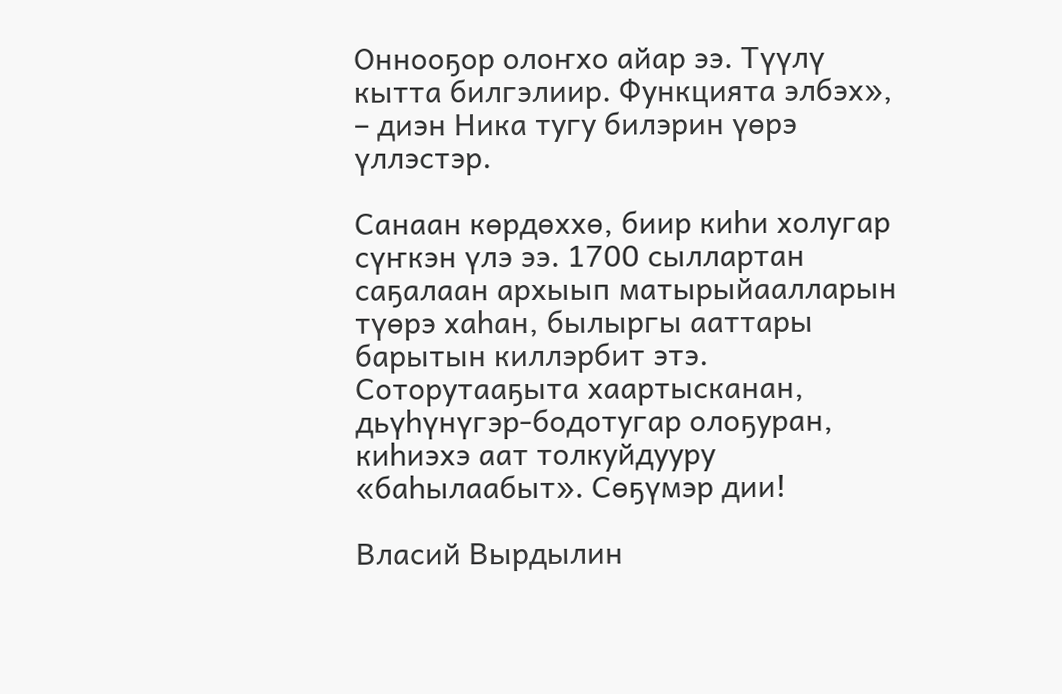Оннооҕор олоҥхо айар ээ. Түүлү кытта билгэлиир. Функцията элбэх», – диэн Ника тугу билэрин үөрэ үллэстэр.

Санаан көрдөххө, биир киһи холугар сүҥкэн үлэ ээ. 1700 сыллартан саҕалаан архыып матырыйаалларын түөрэ хаһан, былыргы ааттары барытын киллэрбит этэ. Соторутааҕыта хаартысканан, дьүһүнүгэр-бодотугар олоҕуран, киһиэхэ аат толкуйдууру «баһылаабыт». Сөҕүмэр дии!

Власий Вырдылин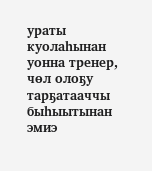ураты куолаһынан уонна тренер, чөл олоҕу тарҕатааччы быһыытынан эмиэ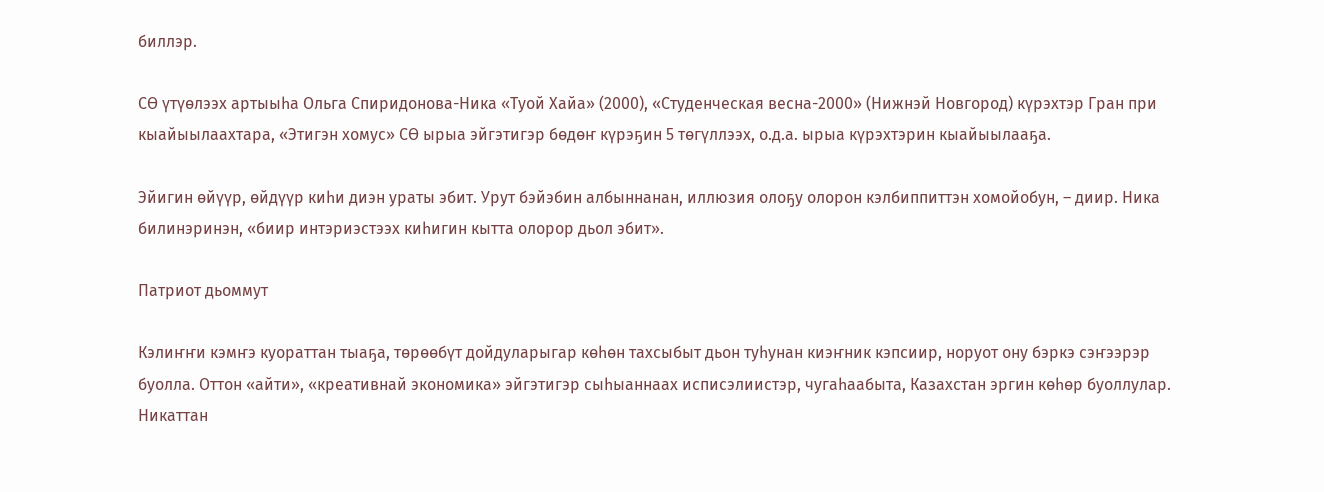биллэр.

СӨ үтүөлээх артыыһа Ольга Спиридонова-Ника «Туой Хайа» (2000), «Студенческая весна-2000» (Нижнэй Новгород) күрэхтэр Гран при кыайыылаахтара, «Этигэн хомус» СӨ ырыа эйгэтигэр бөдөҥ күрэҕин 5 төгүллээх, о.д.а. ырыа күрэхтэрин кыайыылааҕа.

Эйигин өйүүр, өйдүүр киһи диэн ураты эбит. Урут бэйэбин албыннанан, иллюзия олоҕу олорон кэлбиппиттэн хомойобун, – диир. Ника билинэринэн, «биир интэриэстээх киһигин кытта олорор дьол эбит».

Патриот дьоммут

Кэлиҥҥи кэмҥэ куораттан тыаҕа, төрөөбүт дойдуларыгар көһөн тахсыбыт дьон туһунан киэҥник кэпсиир, норуот ону бэркэ сэҥээрэр буолла. Оттон «айти», «креативнай экономика» эйгэтигэр сыһыаннаах исписэлиистэр, чугаһаабыта, Казахстан эргин көһөр буоллулар. Никаттан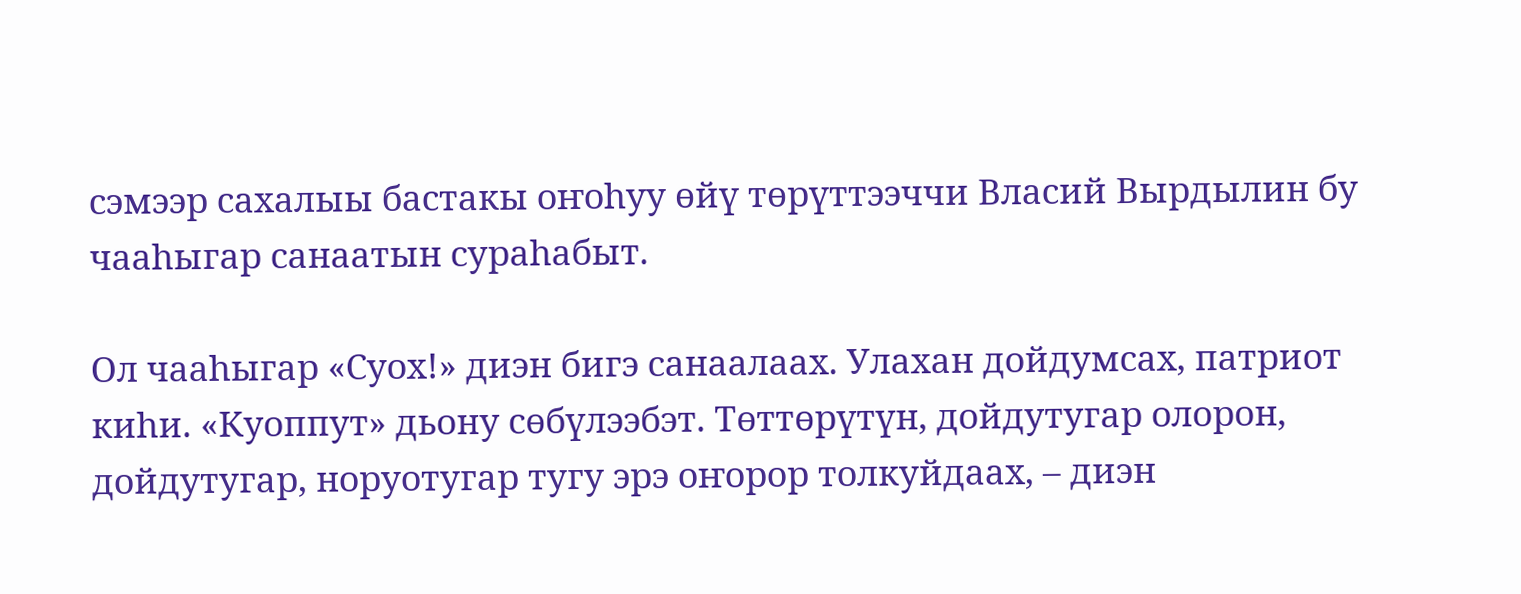сэмээр сахалыы бастакы оҥоһуу өйү төрүттээччи Власий Вырдылин бу чааһыгар санаатын сураһабыт.

Ол чааһыгар «Суох!» диэн бигэ санаалаах. Улахан дойдумсах, патриот киһи. «Куоппут» дьону сөбүлээбэт. Төттөрүтүн, дойдутугар олорон, дойдутугар, норуотугар тугу эрэ оҥорор толкуйдаах, – диэн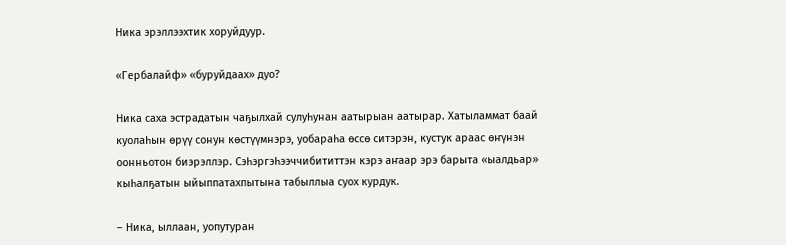Ника эрэллээхтик хоруйдуур.

«Гербалайф» «буруйдаах» дуо?

Ника саха эстрадатын чаҕылхай сулуһунан аатырыан аатырар. Хатыламмат баай куолаһын өрүү сонун көстүүмнэрэ, уобараһа өссө ситэрэн, кустук араас өҥүнэн оонньотон биэрэллэр. Сэһэргэһээччибититтэн кэрэ аҥаар эрэ барыта «ыалдьар» кыһалҕатын ыйыппатахпытына табыллыа суох курдук.

– Ника, ыллаан, уопутуран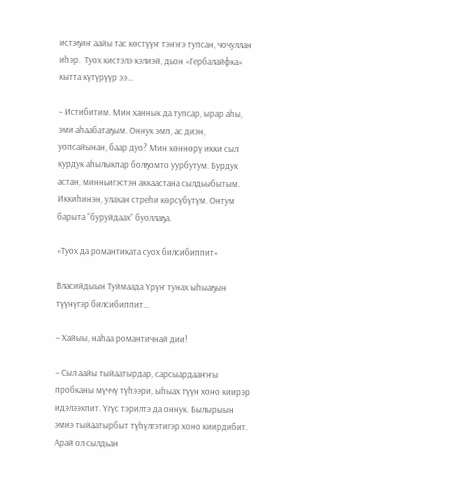истэҕиҥ аайы тас көстүүҥ тэҥҥэ тупсан, чочуллан иһэр.  Туох кистэлэ кэлиэй, дьон «Гербалайфка» кытта күтүрүүр ээ...

– Истибитим. Мин ханнык да тупсар, ырар аһы, эми аһаабатаҕым. Оннук эмп, ас диэн, уопсайынан, баар дуо? Мин көннөрү икки сыл курдук аһылыкпар болҕомто уурбутум. Бурдук астан, минньигэстэн аккаастана сылдьыбытым. Иккиһинэн, улахан стреһи көрсүбүтүм. Онтум барыта “буруйдаах” буоллаҕа.

«Туох да романтиката суох билсибиппит»

Власийдыын Туймаада Үрүҥ тунах ыһыаҕын түүнүгэр билсибиппит...

– Хайыы, наһаа романтичнай дии!

– Сыл аайы тыйаатырдар, сарсыардааҥҥы пробканы мүччү түһээри, ыһыах түүн хоно киирэр идэлээхпит. Үгүс тэрилтэ да оннук. Былырыын эмиэ тыйаатырбыт түһүлгэтигэр хоно киирдибит. Арай ол сылдьан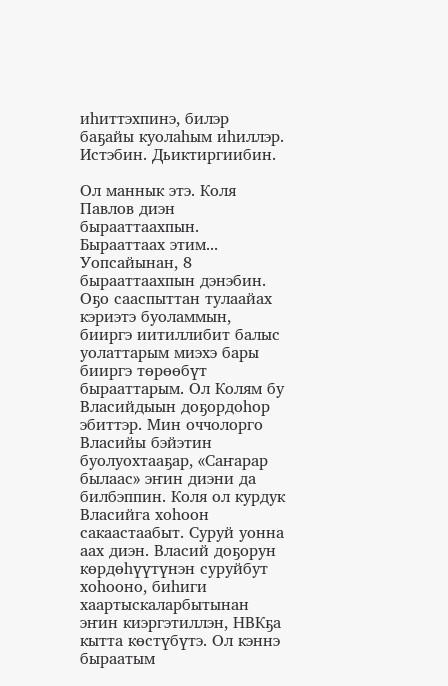иһиттэхпинэ, билэр баҕайы куолаһым иһиллэр. Истэбин. Дьиктиргиибин.

Ол маннык этэ. Коля Павлов диэн бырааттаахпын. Бырааттаах этим... Уопсайынан, 8 бырааттаахпын дэнэбин. Оҕо сааспыттан тулаайах кэриэтэ буоламмын, бииргэ иитиллибит балыс уолаттарым миэхэ бары бииргэ төрөөбүт бырааттарым. Ол Колям бу Власийдыын доҕордоһор эбиттэр. Мин оччолорго Власийы бэйэтин буолуохтааҕар, «Саҥарар былаас» эҥин диэни да билбэппин. Коля ол курдук Власийга хоһоон сакаастаабыт. Суруй уонна аах диэн. Власий доҕорун көрдөһүүтүнэн суруйбут хоһооно, биһиги хаартыскаларбытынан эҥин киэргэтиллэн, НВКҕа кытта көстүбүтэ. Ол кэннэ быраатым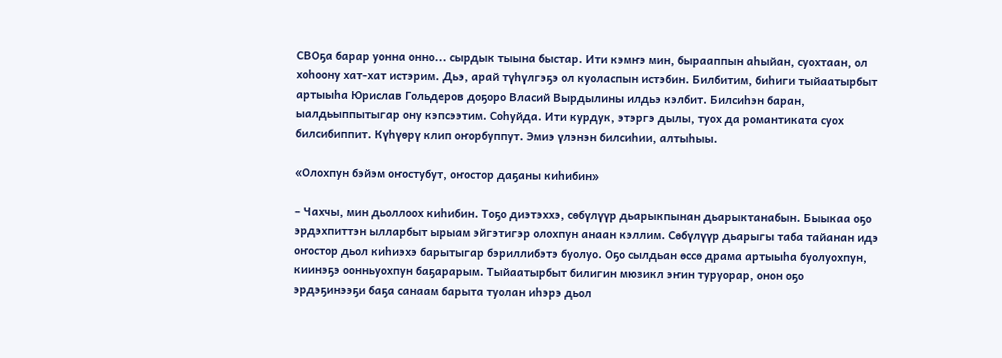СВОҕа барар уонна онно... сырдык тыына быстар. Ити кэмҥэ мин, бырааппын аһыйан, суохтаан, ол хоһоону хат-хат истэрим. Дьэ, арай түһүлгэҕэ ол куоласпын истэбин. Билбитим, биһиги тыйаатырбыт артыыһа Юрислав Гольдеров доҕоро Власий Вырдылины илдьэ кэлбит. Билсиһэн баран, ыалдьыппытыгар ону кэпсээтим. Соһуйда. Ити курдук, этэргэ дылы, туох да романтиката суох билсибиппит. Күһүөрү клип оҥорбуппут. Эмиэ үлэнэн билсиһии, алтыһыы.

«Олохпун бэйэм оҥостубут, оҥостор даҕаны киһибин»

– Чахчы, мин дьоллоох киһибин. Тоҕо диэтэххэ, сөбүлүүр дьарыкпынан дьарыктанабын. Быыкаа оҕо эрдэхпиттэн ылларбыт ырыам эйгэтигэр олохпун анаан кэллим. Сөбүлүүр дьарыгы таба тайанан идэ оҥостор дьол киһиэхэ барытыгар бэриллибэтэ буолуо. Оҕо сылдьан өссө драма артыыһа буолуохпун, киинэҕэ оонньуохпун баҕарарым. Тыйаатырбыт билигин мюзикл эҥин туруорар, онон оҕо эрдэҕинээҕи баҕа санаам барыта туолан иһэрэ дьол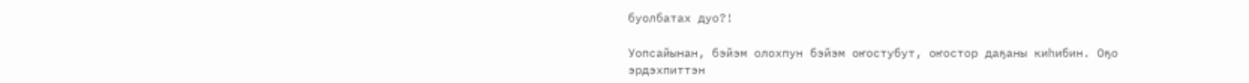буолбатах дуо?!

Уопсайынан, бэйэм олохпун бэйэм оҥостубут, оҥостор даҕаны киһибин. Оҕо эрдэхпиттэн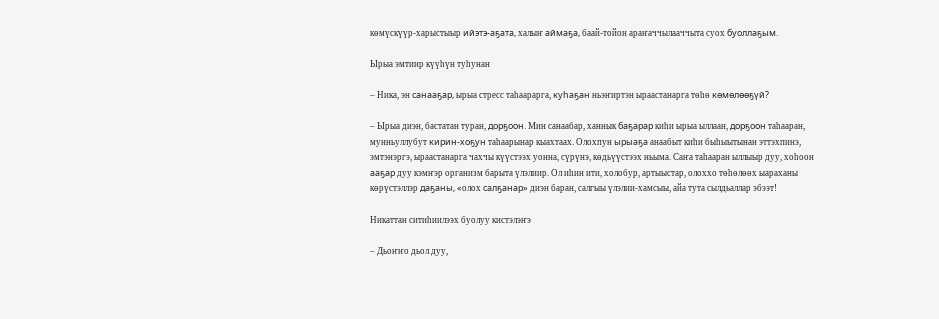көмүскүүр-харыстыыр ийэтэ-аҕата, халыҥ аймаҕа, баай-тойон араҥаччылааччыта суох буоллаҕым.

Ырыа эмтиир күүһүн туһунан

– Ника, эн санааҕар, ырыа стресс таһаарарга, куһаҕан ньэҥиртэн ыраастанарга төһө көмөлөөҕүй?

– Ырыа диэн, бастатан туран, дорҕоон. Мин санаабар, ханнык баҕарар киһи ырыа ыллаан, дорҕоон таһааран, мунньуллубут кирин-хоҕун таһаарынар кыахтаах. Олохпун ырыаҕа анаабыт киһи быһыытынан эттэхпинэ, эмтэнэргэ, ыраастанарга чахчы күүстээх уонна, сүрүнэ, көдьүүстээх ньыма. Саҥа таһааран ыллыыр дуу, хоһоон ааҕар дуу кэмҥэр организм барыта үлэлиир. Ол иһин ити, холобур, артыыстар, олоххо төһөлөөх ыараханы көрүстэллэр даҕаны, «олох салҕанар» диэн баран, салгыы үлэлии-хамсыы, айа тута сылдьаллар эбээт!

Никаттан ситиһиилээх буолуу кистэлэҥэ

– Дьоҥҥо дьол дуу,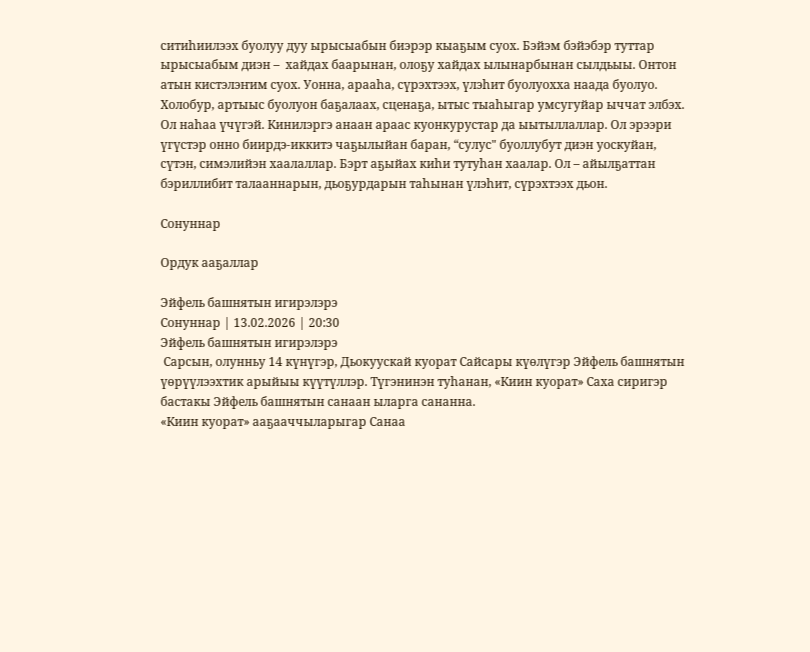ситиһиилээх буолуу дуу ырысыабын биэрэр кыаҕым суох. Бэйэм бэйэбэр туттар ырысыабым диэн –  хайдах баарынан, олоҕу хайдах ылынарбынан сылдьыы. Онтон атын кистэлэҥим суох. Уонна, арааһа, сүрэхтээх, үлэһит буолуохха наада буолуо. Холобур, артыыс буолуон баҕалаах, сценаҕа, ытыс тыаһыгар умсугуйар ыччат элбэх. Ол наһаа үчүгэй. Кинилэргэ анаан араас куонкурустар да ыытыллаллар. Ол эрээри үгүстэр онно биирдэ-иккитэ чаҕылыйан баран, “сулус" буоллубут диэн уоскуйан, сүтэн, симэлийэн хаалаллар. Бэрт аҕыйах киһи тутуһан хаалар. Ол – айылҕаттан бэриллибит талааннарын, дьоҕурдарын таһынан үлэһит, сүрэхтээх дьон.

Сонуннар

Ордук ааҕаллар

Эйфель башнятын игирэлэрэ
Сонуннар | 13.02.2026 | 20:30
Эйфель башнятын игирэлэрэ
 Сарсын, олунньу 14 күнүгэр, Дьокуускай куорат Сайсары күөлүгэр Эйфель башнятын үөрүүлээхтик арыйыы күүтүллэр. Түгэнинэн туһанан, «Киин куорат» Саха сиригэр бастакы Эйфель башнятын санаан ыларга сананна.
«Киин куорат» ааҕааччыларыгар Санаа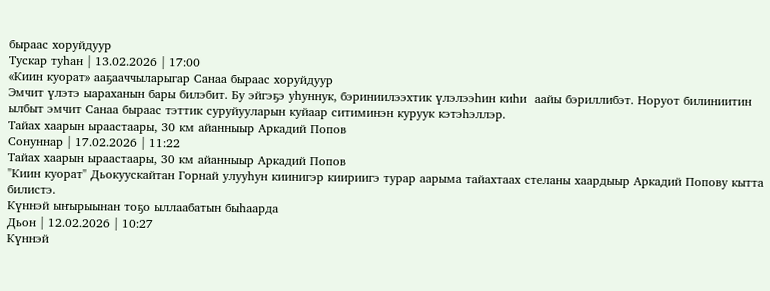быраас хоруйдуур
Тускар туһан | 13.02.2026 | 17:00
«Киин куорат» ааҕааччыларыгар Санаа быраас хоруйдуур
Эмчит үлэтэ ыараханын бары билэбит. Бу эйгэҕэ уһуннук, бэриниилээхтик үлэлээһин киһи  аайы бэриллибэт. Норуот билиниитин ылбыт эмчит Санаа быраас тэттик суруйууларын куйаар ситиминэн куруук кэтэһэллэр.
Тайах хаарын ыраастаары, 30 км айанныыр Аркадий Попов
Сонуннар | 17.02.2026 | 11:22
Тайах хаарын ыраастаары, 30 км айанныыр Аркадий Попов
"Киин куорат" Дьокуускайтан Горнай улууһун киинигэр киириигэ турар аарыма тайахтаах стеланы хаардыыр Аркадий Попову кытта билистэ.
Күннэй ыҥырыынан тоҕо ыллаабатын быһаарда
Дьон | 12.02.2026 | 10:27
Күннэй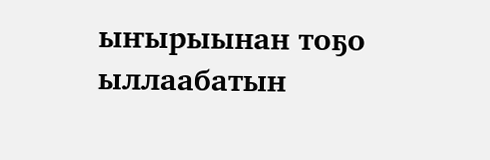ыҥырыынан тоҕо ыллаабатын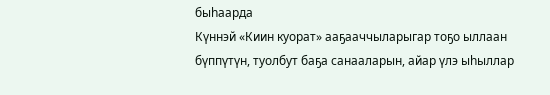быһаарда
Күннэй «Киин куорат» ааҕааччыларыгар тоҕо ыллаан бүппүтүн, туолбут баҕа санааларын, айар үлэ ыһыллар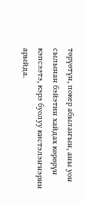төрүөтүн, покер абылаҥын, аны уон сылынан бэйэтин хайдах көрөрүн кэпсээтэ, кэрэ буолуу кистэлэҥнэрин арыйда.